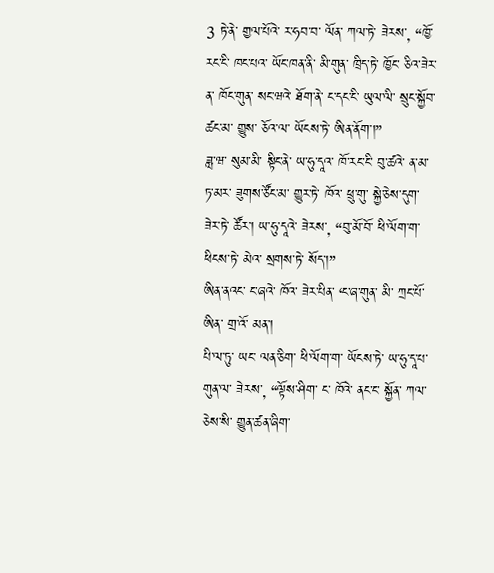3 ཏེ་ནེ་ གྱལ་པོའེ་ ར་ཧབ་བ་ ལོན་ ཀལ་ཏེ་ ཟེརས་, “ཁྱོ་རང་ངི་ ཁང་པའ་ ཡོང་ཁན་ནི་ མི་གུན་ ཁྲིད་ཏེ་ ཁྱོང་ ཅིའ་ཟེར་ན་ ཁོང་གུན་ སང་ཝའེ་ ཐོག་ནེ་ ང་དང་ངི་ ཡུལ་ལི་ སྲུང་སྐྱོབ་ ཚང་མ་ གྱུས་ ཅོའ་ལ་ ཡོངས་ཏེ་ ཨིན་ནོག་།”
ཟླ་ཝ་ སུམ་མི་ སྟིང་ནེ་ ཡ་ཧུ་དཱའ་ ཁོ་རང་ངི་ བུ་ཚའེ་ ན་མ་ ཏ་མར་ ཟུགས་ཙོང་མ་ གྱུར་ཏེ་ ཁོའ་ ཕྲུ་གུ་ སྐྱེ་ཅེས་དུག་ ཟེར་ཏེ་ ཚོར་། ཡ་ཧུ་དཱའེ་ ཟེརས་, “བུ་མོ་བོ་ ཕི་ལོག་ག་ ཕིངས་ཏེ་ མེའ་ སྲགས་ཏེ་ སོད་།”
ཨིན་ནའང་ ང་ཞའེ་ ཁོའ་ ཟེར་པིན་ ‘ང་ཞ་གུན་ མི་ ཀྲང་པོ་ ཨིན་ གྲ་འོ་ མན་།
པི་ལ་ཏུ་ ཡང་ ལན་ཅིག་ ཕི་ལོག་ག་ ཡོངས་ཏེ་ ཡ་ཧུ་དཱ་པ་གུན་ལ་ ཟེརས་, “ལྟོས་ཤིག་ ང་ ཁོའེ་ ནང་ང་ སྐྱོན་ ཀལ་ཅེས་སི་ གྱུན་ཚན་ཞིག་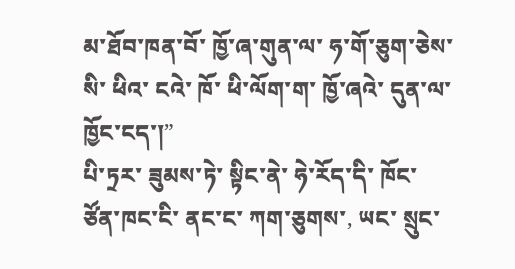མ་ཐོབ་ཁན་བོ་ ཁྱོ་ཞ་གུན་ལ་ ཧ་གོ་ཅུག་ཅེས་སི་ ཕིའ་ ངའེ་ ཁོ་ ཕི་ལོག་ག་ ཁྱོ་ཞའེ་ དུན་ལ་ ཁྱོང་ངད་།”
པི་ཏྲར་ ཟུམས་ཏེ་ སྟིང་ནེ་ ཧེ་རོད་དི་ ཁོང་ ཙོན་ཁང་ངི་ ནང་ང་ ཀག་ཅུགས་, ཡང་ སྲུང་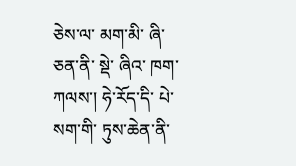ཅེས་ལ་ མག་མི་ ཞི་ཅན་ནི་ སྡེ་ ཞིའ་ ཁག་ ཀལས་། ཧེ་རོད་དི་ པེ་སག་གི་ ཏུས་ཆེན་ནི་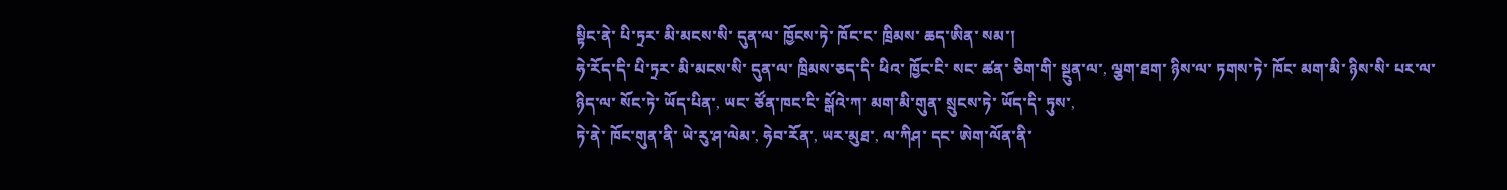སྟིང་ནེ་ པི་ཏྲར་ མི་མངས་སི་ དུན་ལ་ ཁྱོངས་ཏེ་ ཁོང་ང་ ཁྲིམས་ ཆད་ཨིན་ སམ་།
ཧེ་རོད་དི་ པི་ཏྲར་ མི་མངས་སི་ དུན་ལ་ ཁྲིམས་ཅད་དི་ ཕིའ་ ཁྱོང་ངི་ སང་ ཚན་ ཅིག་གི་ སྔུན་ལ་, ལྕག་ཐག་ ཉིས་ལ་ ཏགས་ཏེ་ ཁོང་ མག་མི་ ཉིས་སི་ པར་ལ་ ཉིད་ལ་ སོང་ཏེ་ ཡོད་པིན་, ཡང་ ཙོན་ཁང་ངི་ སྒོའེ་ཀ་ མག་མི་གུན་ སྲུངས་ཏེ་ ཡོད་དི་ ཏུས་,
ཏེ་ནེ་ ཁོང་གུན་ནི་ ཡེ་རུ་ཤ་ལེམ་, ཧེབ་རོན་, ཡར་མུཐ་, ལ་ཀིཤ་ དང་ ཨེག་ལོན་ནི་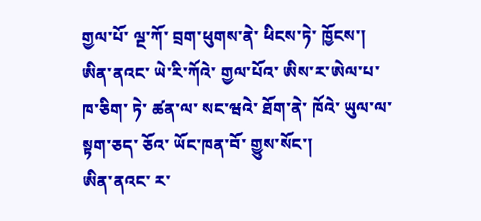གྱལ་པོ་ ལྔ་ཀོ་ བྲག་ཕུགས་ནེ་ ཕིངས་ཏེ་ ཁྱོངས་།
ཨིན་ནའང་ ཡེ་རི་ཀོའེ་ གྱལ་པོའ་ ཨིས་ར་ཨེལ་པ་ ཁ་ཅིག་ ཏེ་ ཚན་ལ་ སང་ཝའེ་ ཐོག་ནེ་ ཁོའེ་ ཡུལ་ལ་ སྟག་ཅད་ ཅོའ་ ཡོང་ཁན་བོ་ གྱུས་སོང་།
ཨིན་ནའང་ ར་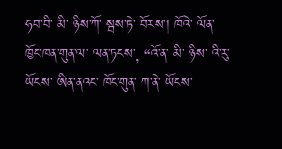ཧབ་བི་ མི་ ཉིས་ཀོ་ སྦས་ཏེ་ བོརས་། ཁོའེ་ ལོན་ ཁྱོང་ཁན་གུན་ལ་ ལན་ཏངས་, “འོ་ན་ མི་ ཉིས་ འི་རུ་ ཡོངས་ ཨིན་ནའང་ ཁོང་གུན་ ཀ་ནེ་ ཡོངས་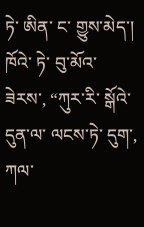ཏེ་ ཨིན་ ང་ གྱུས་མེད་།
ཁོའེ་ ཏེ་ བུ་མོའ་ ཟེརས་, “ཀུར་རི་ སྒོའེ་ དུན་ལ་ ལངས་ཏེ་ དུག་, ཀལ་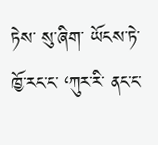ཏེས་ སུ་ཞིག་ ཡོངས་ཏེ་ ཁྱོ་རང་ང་ ‘ཀུར་རི་ ནང་ང་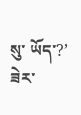སུ་ ཡོད་?’ ཟེར་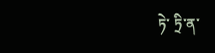ཏེ་ ཏྲི་ན་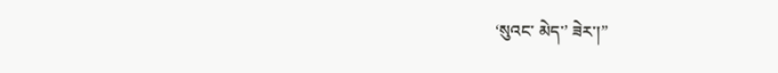‘སུའང་ མེད་’ ཟེར་།”